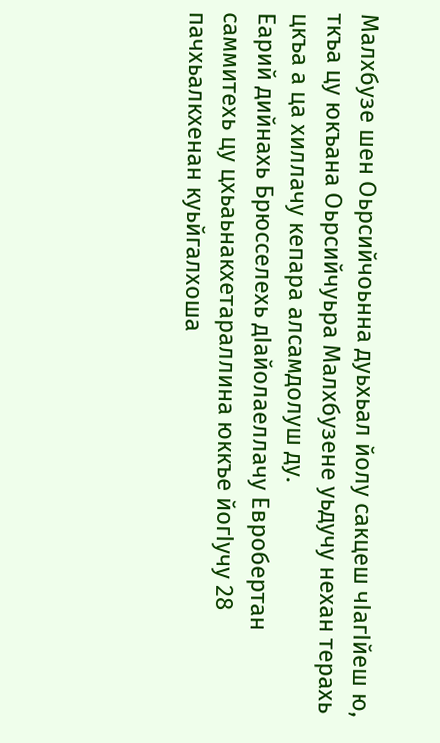Малхбузе шен Оьрсийчоьнна дуьхьал йолу сакцеш чIагIйеш ю, ткъа цу юкъана Оьрсийчуьра Малхбузене уьдучу нехан терахь цкъа а ца хиллачу кепара алсамдолуш ду.
Еарий дийнахь Брюсселехь дIайолаеллачу Евробертан саммитехь цу цхьаьнакхетараллина юккъе йогIучу 28 пачхьалкхенан куьйгалхоша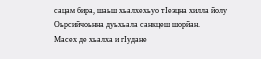сацам бира, шаьш хьалхехьуо тIеэцна хилла йолу Оьрсийчоьнна дуьхьала санкцеш шорйан.
Масех де хьалха и гIудане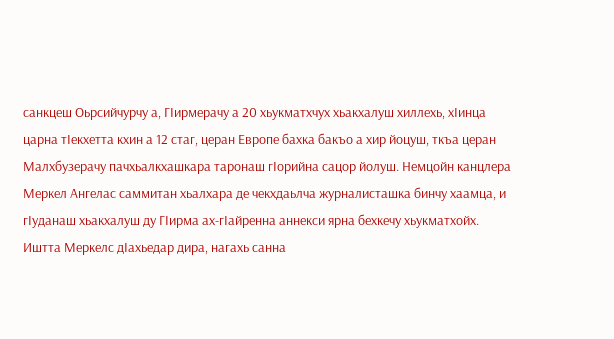санкцеш Оьрсийчурчу а, ГIирмерачу а 20 хьукматхчух хьакхалуш хиллехь, хIинца царна тIекхетта кхин а 12 стаг, церан Европе бахка бакъо а хир йоцуш, ткъа церан Малхбузерачу пачхьалкхашкара таронаш гIорийна сацор йолуш. Немцойн канцлера Меркел Ангелас саммитан хьалхара де чекхдаьлча журналисташка бинчу хаамца, и гIуданаш хьакхалуш ду ГIирма ах-гIайренна аннекси ярна бехкечу хьукматхойх.
Иштта Меркелс дIахьедар дира, нагахь санна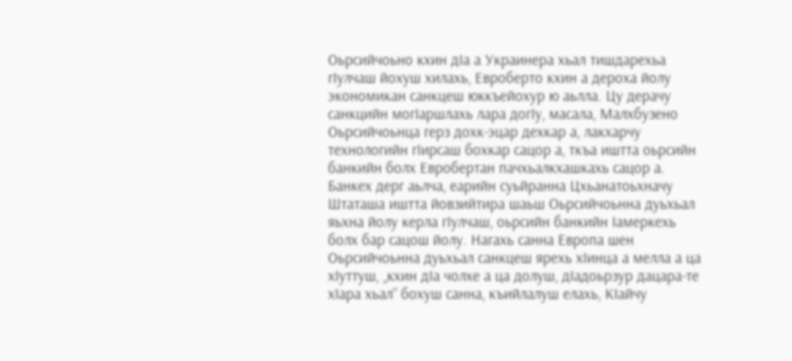Оьрсийчоьно кхин дIа а Украинера хьал тишдарехьа гIулчаш йохуш хилахь, Евроберто кхин а дероха йолу экономикан санкцеш юккъейохур ю аьлла. Цу дерачу санкцийн могIаршлахь лара догIу, масала, Малхбузено Оьрсийчоьнца герз дохк-эцар дехкар а, лакхарчу технологийн гIирсаш бохкар сацор а, ткъа иштта оьрсийн банкийн болх Евробертан пачхьалкхашкахь сацор а.
Банкех дерг аьлча, еарийн суьйранна Цхьанатоьхначу Штаташа иштта йовзийтира шаьш Оьрсийчоьнна дуьхьал яьхна йолу керла гIулчаш, оьрсийн банкийн Iамеркехь болх бар сацош йолу. Нагахь санна Европа шен Оьрсийчоьнна дуьхьал санкцеш ярехь хIинца а мелла а ца хIуттуш, „кхин дIа чолхе а ца долуш, дIадоьрзур дацара-те хIара хьал“ бохуш санна, къийлалуш елахь, КIайчу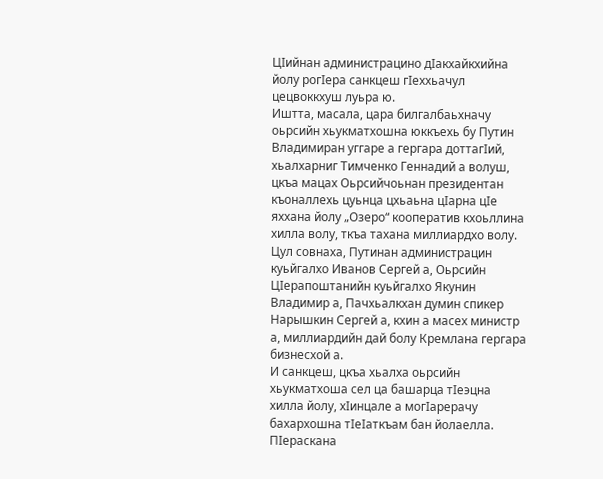ЦIийнан администрацино дIакхайкхийна йолу рогIера санкцеш гIеххьачул цецвоккхуш луьра ю.
Иштта, масала, цара билгалбаьхначу оьрсийн хьукматхошна юккъехь бу Путин Владимиран уггаре а гергара доттагIий, хьалхарниг Тимченко Геннадий а волуш, цкъа мацах Оьрсийчоьнан президентан къоналлехь цуьнца цхьаьна цIарна цIе яххана йолу „Озеро“ кооператив кхоьллина хилла волу, ткъа тахана миллиардхо волу.
Цул совнаха, Путинан администрацин куьйгалхо Иванов Сергей а, Оьрсийн ЦIерапоштанийн куьйгалхо Якунин Владимир а, Пачхьалкхан думин спикер Нарышкин Сергей а, кхин а масех министр а, миллиардийн дай болу Кремлана гергара бизнесхой а.
И санкцеш, цкъа хьалха оьрсийн хьукматхоша сел ца башарца тIеэцна хилла йолу, хIинцале а могIарерачу бахархошна тIеIаткъам бан йолаелла. ПIераскана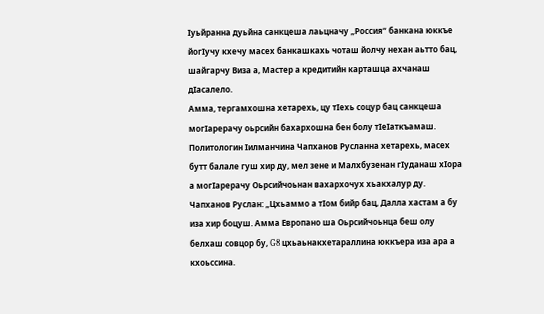Iуьйранна дуьйна санкцеша лаьцначу „Россия“ банкана юккъе йогIучу кхечу масех банкашкахь чоташ йолчу нехан аьтто бац, шайгарчу Виза а, Мастер а кредитийн карташца ахчанаш дIасалело.
Амма, тергамхошна хетарехь, цу тIехь соцур бац санкцеша могIарерачу оьрсийн бахархошна бен болу тIеIаткъамаш. Политологин Iилманчина Чапханов Русланна хетарехь, масех бутт балале гуш хир ду, мел зене и Малхбузенан гIуданаш хIора а могIарерачу Оьрсийчоьнан вахархочух хьакхалур ду.
Чапханов Руслан: „Цхьаммо а тIом бийр бац, Далла хастам а бу иза хир боцуш. Амма Европано ша Оьрсийчоьнца беш олу белхаш совцор бу, G8 цхьаьнакхетараллина юккъера иза ара а кхоьссина.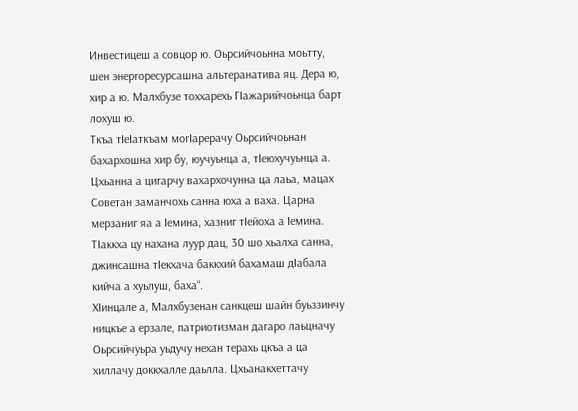Инвестицеш а совцор ю. Оьрсийчоьнна моьтту, шен энергоресурсашна альтеранатива яц. Дера ю, хир а ю. Малхбузе тоххарехь ГIажарийчоьнца барт лохуш ю.
Ткъа тIеIаткъам могIарерачу Оьрсийчоьнан бахархошна хир бу, юучуьнца а, тIеюхучуьнца а. Цхьанна а цигарчу вахархочунна ца лаьа, мацах Советан заманчохь санна юха а ваха. Царна мерзаниг яа а Iемина, хазниг тIейоха а Iемина. ТIаккха цу нахана луур дац, 30 шо хьалха санна, джинсашна тIекхача баккхий бахамаш дIабала кийча а хуьлуш, баха“.
ХIинцале а, Малхбузенан санкцеш шайн буьззинчу ницкъе а ерзале, патриотизман дагаро лаьцначу Оьрсийчуьра уьдучу нехан терахь цкъа а ца хиллачу доккхалле даьлла. Цхьанакхеттачу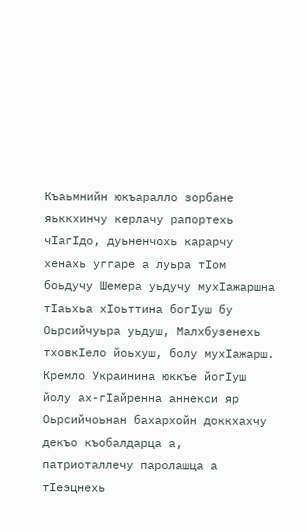Къаьмнийн юкъаралло зорбане яьккхинчу керлачу рапортехь чIагIдо, дуьненчохь карарчу хенахь уггаре а луьра тIом боьдучу Шемера уьдучу мухIажаршна тIаьхьа хIоьттина богIуш бу
Оьрсийчуьра уьдуш, Малхбузенехь тховкIело йоьхуш, болу мухIажарш.
Кремло Украинина юккъе йогIуш йолу ах-гIайренна аннекси яр Оьрсийчоьнан бахархойн доккхахчу декъо къобалдарца а, патриоталлечу паролашца а тIеэцнехь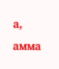а, амма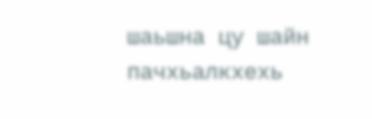шаьшна цу шайн пачхьалкхехь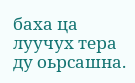баха ца луучух тера ду оьрсашна.